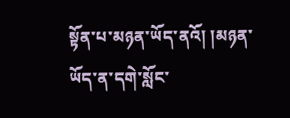སྟོན་པ་མཉན་ཡོད་ནའོ། །མཉན་ཡོད་ན་དགེ་སློང་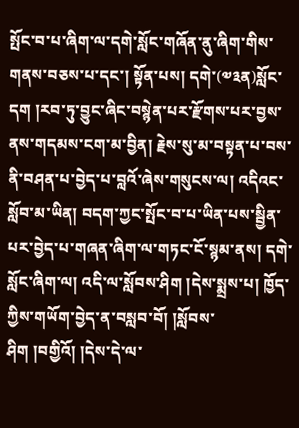སྤོང་བ་པ་ཞིག་ལ་དགེ་སློང་གཞོན་ནུ་ཞིག་གིས་གནས་བཅས་པ་དང་། སྟོན་པས། དགེ་(༧༣ན)སློང་དག །རབ་ཏུ་བྱུང་ཞིང་བསྙེན་པར་རྫོགས་པར་བྱས་ནས་གདམས་ངག་མ་བྱིན། རྗེས་སུ་མ་བསྟན་པ་བས་ནི་བཤན་པ་བྱེད་པ་བླའོ་ཞེས་གསུངས་ལ། འདིའང་སློབ་མ་ཡིན། བདག་ཀྱང་སྤོང་བ་པ་ཡིན་པས་སྦྱིན་པར་བྱེད་པ་གཞན་ཞིག་ལ་གཏང་ངོ་སྙམ་ནས། དགེ་སློང་ཞིག་ལ། འདི་ལ་སློབས་ཤིག །དེས་སྨྲས་པ། ཁྱོད་ཀྱིས་གཡོག་བྱེད་ན་བསླབ་བོ། །སློབས་ཤིག །བགྱིའོ། །དེས་དེ་ལ་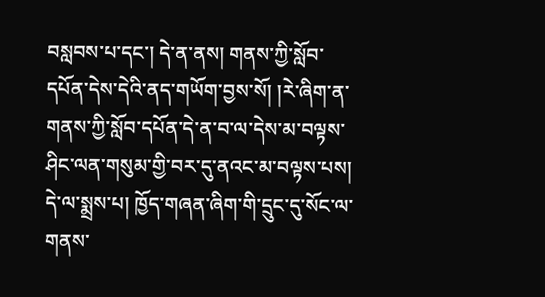བསླབས་པ་དང་། དེ་ན་ནས། གནས་ཀྱི་སློབ་དཔོན་དེས་དེའི་ནད་གཡོག་བྱས་སོ། །རེ་ཞིག་ན་གནས་ཀྱི་སློབ་དཔོན་དེ་ན་བ་ལ་དེས་མ་བལྟས་ཤིང་ལན་གསུམ་གྱི་བར་དུ་ནའང་མ་བལྟས་པས། དེ་ལ་སྨྲས་པ། ཁྱོད་གཞན་ཞིག་གི་དྲུང་དུ་སོང་ལ་གནས་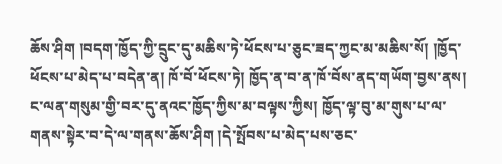ཆོས་ཤིག །བདག་ཁྱོད་ཀྱི་དྲུང་དུ་མཆིས་ཏེ་ཕོངས་པ་ཅུང་ཟད་ཀྱང་མ་མཆིས་སོ། །ཁྱོད་ཕོངས་པ་མེད་པ་བདེན་ན། ཁོ་བོ་ཕོངས་ཏེ། ཁྱོད་ན་བ་ན་ཁོ་བོས་ནད་གཡོག་བྱས་ནས། ང་ལན་གསུམ་གྱི་བར་དུ་ནའང་ཁྱོད་ཀྱིས་མ་བལྟས་ཀྱིས། ཁྱོད་ལྟ་བུ་མ་གུས་པ་ལ་གནས་སྟེར་བ་དེ་ལ་གནས་ཆོས་ཤིག །དེ་སྤོབས་པ་མེད་པས་ཅང་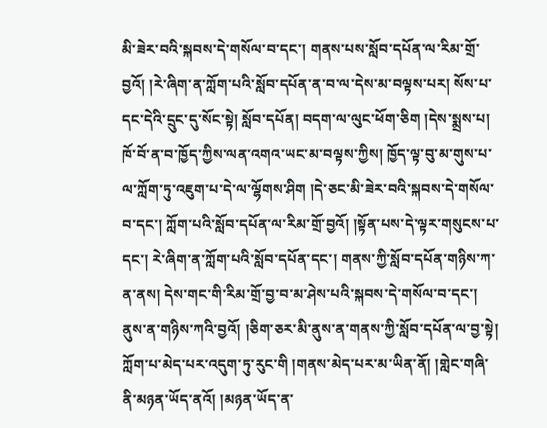མི་ཟེར་བའི་སྐབས་དེ་གསོལ་བ་དང་། གནས་པས་སློབ་དཔོན་ལ་རིམ་གྲོ་བྱའོ། །རེ་ཞིག་ན་ཀློག་པའི་སློབ་དཔོན་ན་བ་ལ་དེས་མ་བལྟས་པར། སོས་པ་དང་དེའི་དྲུང་དུ་སོང་སྟེ། སློབ་དཔོན། བདག་ལ་ལུང་ཕོག་ཅིག །དེས་སྨྲས་པ། ཁོ་བོ་ན་བ་ཁྱོད་ཀྱིས་ལན་འགའ་ཡང་མ་བལྟས་ཀྱིས། ཁྱོད་ལྟ་བུ་མ་གུས་པ་ལ་ཀློག་ཏུ་འཇུག་པ་དེ་ལ་ལྷོགས་ཤིག །དེ་ཅང་མི་ཟེར་བའི་སྐབས་དེ་གསོལ་བ་དང་། ཀློག་པའི་སློབ་དཔོན་ལ་རིམ་གྲོ་བྱའོ། །སྟོན་པས་དེ་ལྟར་གསུངས་པ་དང་། རེ་ཞིག་ན་ཀློག་པའི་སློབ་དཔོན་དང་། གནས་ཀྱི་སློབ་དཔོན་གཉིས་ཀ་ན་ནས། དེས་གང་གི་རིམ་གྲོ་བྱ་བ་མ་ཤེས་པའི་སྐབས་དེ་གསོལ་བ་དང་། ནུས་ན་གཉིས་ཀའི་བྱའོ། །ཅིག་ཅར་མི་ནུས་ན་གནས་ཀྱི་སློབ་དཔོན་ལ་བྱ་སྟེ། ཀློག་པ་མེད་པར་འདུག་ཏུ་རུང་གི །གནས་མེད་པར་མ་ཡིན་ནོ། །གླེང་གཞི་ནི་མཉན་ཡོད་ནའོ། །མཉན་ཡོད་ན་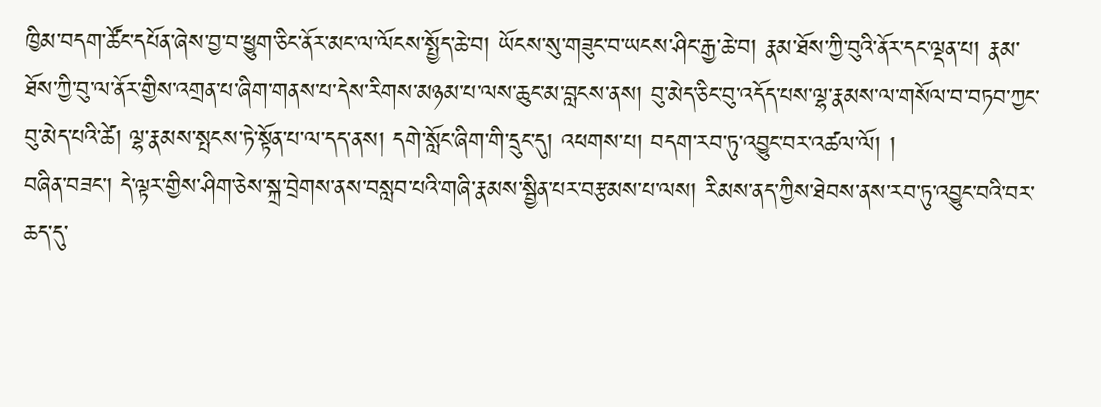ཁྱིམ་བདག་ཚོང་དཔོན་ཞེས་བྱ་བ་ཕྱུག་ཅིང་ནོར་མང་ལ་ལོངས་སྤྱོད་ཆེ་བ། ཡོངས་སུ་གཟུང་བ་ཡངས་ཤིང་རྒྱ་ཆེ་བ། རྣམ་ཐོས་ཀྱི་བུའི་ནོར་དང་ལྡན་པ། རྣམ་ཐོས་ཀྱི་བུ་ལ་ནོར་གྱིས་འགྲན་པ་ཞིག་གནས་པ་དེས་རིགས་མཉམ་པ་ལས་ཆུང་མ་བླངས་ནས། བུ་མེད་ཅིང་བུ་འདོད་པས་ལྷ་རྣམས་ལ་གསོལ་བ་བཏབ་ཀྱང་བུ་མེད་པའི་ཚེ། ལྷ་རྣམས་སྤངས་ཏེ་སྟོན་པ་ལ་དད་ནས། དགེ་སློང་ཞིག་གི་དྲུང་དུ། འཕགས་པ། བདག་རབ་ཏུ་འབྱུང་བར་འཚལ་ལོ། །
བཞིན་བཟང་། དེ་ལྟར་གྱིས་ཤིག་ཅེས་སྐྲ་བྲེགས་ནས་བསླབ་པའི་གཞི་རྣམས་སྦྱིན་པར་བརྩམས་པ་ལས། རིམས་ནད་ཀྱིས་ཐེབས་ནས་རབ་ཏུ་འབྱུང་བའི་བར་ཆད་དུ་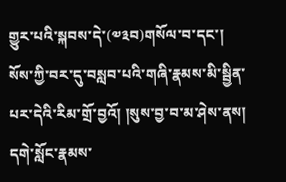གྱུར་པའི་སྐབས་དེ་(༧༣བ)གསོལ་བ་དང་། སོས་ཀྱི་བར་དུ་བསླབ་པའི་གཞི་རྣམས་མི་སྦྱིན་པར་དེའི་རིམ་གྲོ་བྱའོ། །སུས་བྱ་བ་མ་ཤེས་ནས། དགེ་སློང་རྣམས་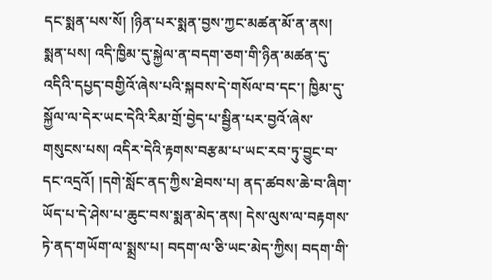དང་སྨན་པས་སོ། །ཉིན་པར་སྨན་བྱས་ཀྱང་མཚན་མོ་ན་ནས། སྨན་པས། འདི་ཁྱིམ་དུ་སྐྱེལ་ན་བདག་ཅག་གི་ཉིན་མཚན་དུ་འདིའི་དཔྱད་བགྱིའོ་ཞེས་པའི་སྐབས་དེ་གསོལ་བ་དང་། ཁྱིམ་དུ་སྐྱོལ་ལ་དེར་ཡང་དེའི་རིམ་གྲོ་བྱེད་པ་སྦྱིན་པར་བྱའོ་ཞེས་གསུངས་པས། འདིར་དེའི་རྟགས་བརྩམ་པ་ཡང་རབ་ཏུ་བྱུང་བ་དང་འདྲའོ། །དགེ་སློང་ནད་ཀྱིས་ཐེབས་པ། ནད་ཚབས་ཆེ་བ་ཞིག་ཡོད་པ་དེ་ཤེས་པ་ཆུང་བས་སྨན་མེད་ནས། དེས་ལུས་ལ་བརྟགས་ཏེ་ནད་གཡོག་ལ་སྨྲས་པ། བདག་ལ་ཅི་ཡང་མེད་ཀྱིས། བདག་གི་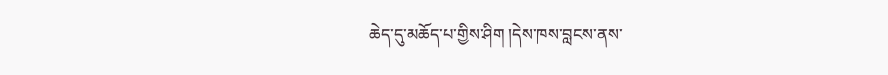ཆེད་དུ་མཆོད་པ་གྱིས་ཤིག །དེས་ཁས་བླངས་ནས་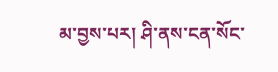མ་བྱས་པར། ཤི་ནས་ངན་སོང་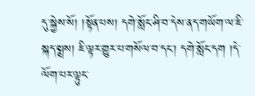དུ་སྐྱེས་སོ། །སྟོན་པས། དགེ་སློང་ཤི་བ་དེས་ནད་གཡོག་ལ་ཇི་སྐད་སྨྲས། ཇི་ལྟར་གྱུར་པ་གསོལ་བ་དང་། དགེ་སློང་དག །དེ་ལོག་པར་ལྟུང་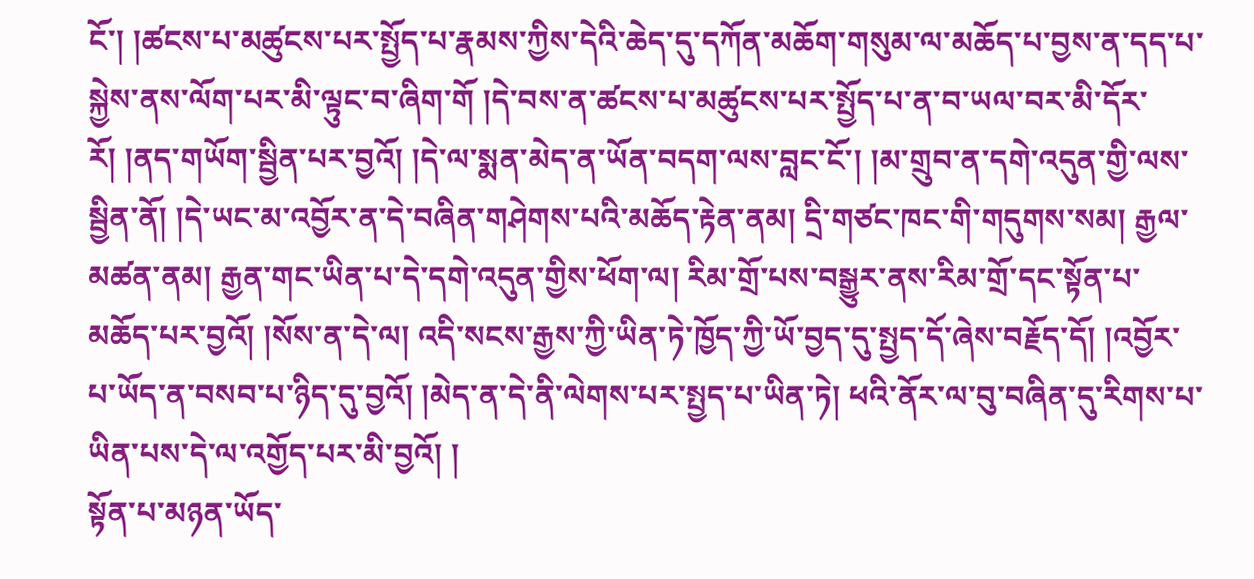ངོ་། །ཚངས་པ་མཚུངས་པར་སྤྱོད་པ་རྣམས་ཀྱིས་དེའི་ཆེད་དུ་དཀོན་མཆོག་གསུམ་ལ་མཆོད་པ་བྱས་ན་དད་པ་སྐྱེས་ནས་ལོག་པར་མི་ལྟུང་བ་ཞིག་གོ །དེ་བས་ན་ཚངས་པ་མཚུངས་པར་སྤྱོད་པ་ན་བ་ཡལ་བར་མི་དོར་རོ། །ནད་གཡོག་སྦྱིན་པར་བྱའོ། །དེ་ལ་སྨན་མེད་ན་ཡོན་བདག་ལས་བླང་ངོ་། །མ་གྲུབ་ན་དགེ་འདུན་གྱི་ལས་སྦྱིན་ནོ། །དེ་ཡང་མ་འབྱོར་ན་དེ་བཞིན་གཤེགས་པའི་མཆོད་རྟེན་ནམ། དྲི་གཙང་ཁང་གི་གདུགས་སམ། རྒྱལ་མཚན་ནམ། རྒྱན་གང་ཡིན་པ་དེ་དགེ་འདུན་གྱིས་ཕོག་ལ། རིམ་གྲོ་པས་བསྒྱུར་ནས་རིམ་གྲོ་དང་སྟོན་པ་མཆོད་པར་བྱའོ། །སོས་ན་དེ་ལ། འདི་སངས་རྒྱས་ཀྱི་ཡིན་ཏེ་ཁྱོད་ཀྱི་ཡོ་བྱད་དུ་སྤྱད་དོ་ཞེས་བརྗོད་དོ། །འབྱོར་པ་ཡོད་ན་བསབ་པ་ཉིད་དུ་བྱའོ། །མེད་ན་དེ་ནི་ལེགས་པར་སྤྱད་པ་ཡིན་ཏེ། ཕའི་ནོར་ལ་བུ་བཞིན་དུ་རིགས་པ་ཡིན་པས་དེ་ལ་འགྱོད་པར་མི་བྱའོ། །
སྟོན་པ་མཉན་ཡོད་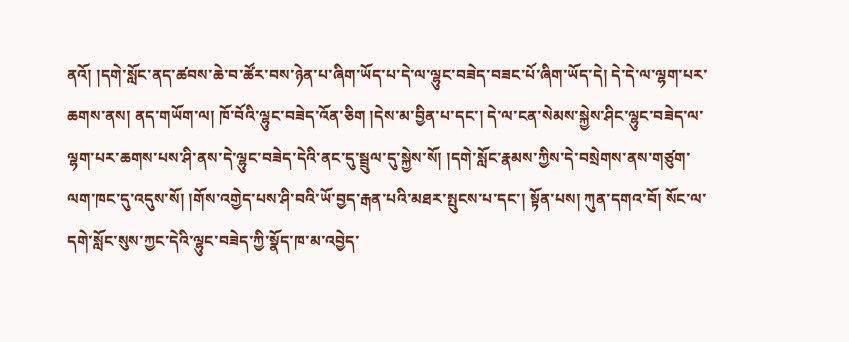ནའོ། །དགེ་སློང་ནད་ཚབས་ཆེ་བ་ཚོར་བས་ཉེན་པ་ཞིག་ཡོད་པ་དེ་ལ་ལྷུང་བཟེད་བཟང་པོ་ཞིག་ཡོད་དེ། དེ་དེ་ལ་ལྷག་པར་ཆགས་ནས། ནད་གཡོག་ལ། ཁོ་བོའི་ལྷུང་བཟེད་འོན་ཅིག །དེས་མ་བྱིན་པ་དང་། དེ་ལ་ངན་སེམས་སྐྱེས་ཤིང་ལྷུང་བཟེད་ལ་ལྷག་པར་ཆགས་པས་ཤི་ནས་དེ་ལྷུང་བཟེད་དེའི་ནང་དུ་སྦྲུལ་དུ་སྐྱེས་སོ། །དགེ་སློང་རྣམས་ཀྱིས་དེ་བསྲེགས་ནས་གཙུག་ལག་ཁང་དུ་འདུས་སོ། །གོས་འགྱེད་པས་ཤི་བའི་ཡོ་བྱད་རྒན་པའི་མཐར་སྤུངས་པ་དང་། སྟོན་པས། ཀུན་དགའ་བོ། སོང་ལ་དགེ་སློང་སུས་ཀྱང་དེའི་ལྷུང་བཟེད་ཀྱི་སྣོད་ཁ་མ་འབྱེད་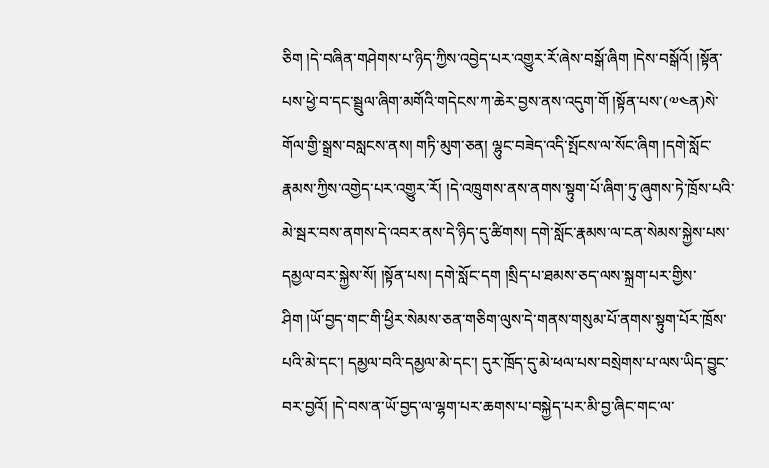ཅིག །དེ་བཞིན་གཤེགས་པ་ཉིད་ཀྱིས་འབྱེད་པར་འགྱུར་རོ་ཞེས་བསྒོ་ཞིག །དེས་བསྒོའོ། །སྟོན་པས་ཕྱེ་བ་དང་སྦྲུལ་ཞིག་མགོའི་གདེངས་ཀ་ཆེར་བྱས་ནས་འདུག་གོ །སྟོན་པས་(༧༤ན)སེ་གོལ་གྱི་སྒྲས་བསླངས་ནས། གཏི་མུག་ཅན། ལྷུང་བཟེད་འདི་སྤོངས་ལ་སོང་ཞིག །དགེ་སློང་རྣམས་ཀྱིས་འགྱེད་པར་འགྱུར་རོ། །དེ་འཁྲུགས་ནས་ནགས་སྟུག་པོ་ཞིག་ཏུ་ཞུགས་ཏེ་ཁྲོས་པའི་མེ་སྦར་བས་ནགས་དེ་འབར་ནས་དེ་ཉིད་དུ་ཚིགས། དགེ་སློང་རྣམས་ལ་ངན་སེམས་སྐྱེས་པས་དམྱལ་བར་སྐྱེས་སོ། །སྟོན་པས། དགེ་སློང་དག །སྲིད་པ་ཐམས་ཅད་ལས་སྐྲག་པར་གྱིས་ཤིག །ཡོ་བྱད་གང་གི་ཕྱིར་སེམས་ཅན་གཅིག་ལུས་དེ་གནས་གསུམ་པོ་ནགས་སྟུག་པོར་ཁྲོས་པའི་མེ་དང་། དམྱལ་བའི་དམྱལ་མེ་དང་། དུར་ཁྲོད་དུ་མེ་ཕལ་པས་བསྲེགས་པ་ལས་ཡིད་བྱུང་བར་བྱའོ། །དེ་བས་ན་ཡོ་བྱད་ལ་ལྷག་པར་ཆགས་པ་བསྐྱེད་པར་མི་བྱ་ཞིང་གང་ལ་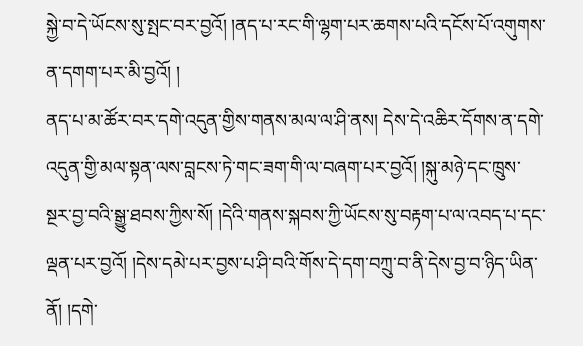སྐྱེ་བ་དེ་ཡོངས་སུ་སྤང་བར་བྱའོ། །ནད་པ་རང་གི་ལྷག་པར་ཆགས་པའི་དངོས་པོ་འགུགས་ན་དགག་པར་མི་བྱའོ། །
ནད་པ་མ་ཚོར་བར་དགེ་འདུན་གྱིས་གནས་མལ་ལ་ཤི་ནས། དེས་དེ་འཆིར་དོགས་ན་དགེ་འདུན་གྱི་མལ་སྟན་ལས་བླངས་ཏེ་གང་ཟག་གི་ལ་བཞག་པར་བྱའོ། །སྐུ་མཉེ་དང་ཁྲུས་སྔར་བྱ་བའི་སྒྱུ་ཐབས་ཀྱིས་སོ། །དེའི་གནས་སྐབས་ཀྱི་ཡོངས་སུ་བརྟག་པ་ལ་འབད་པ་དང་ལྡན་པར་བྱའོ། །དེས་དམེ་པར་བྱས་པ་ཤི་བའི་གོས་དེ་དག་བཀྲུ་བ་ནི་དེས་བྱ་བ་ཉིད་ཡིན་ནོ། །དགེ་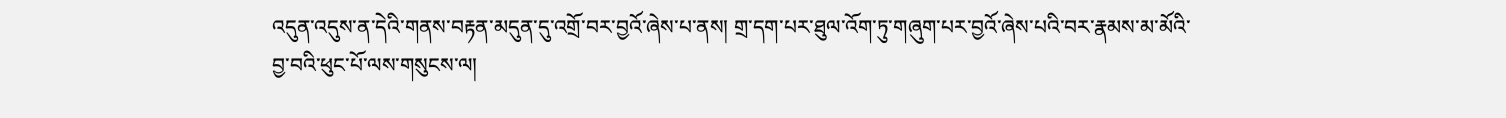འདུན་འདུས་ན་དེའི་གནས་བརྟན་མདུན་དུ་འགྲོ་བར་བྱའོ་ཞེས་པ་ནས། གྲ་དག་པར་ཐུལ་འོག་ཏུ་གཞུག་པར་བྱའོ་ཞེས་པའི་བར་རྣམས་མ་མོའི་བྱ་བའི་ཕུང་པོ་ལས་གསུངས་ལ།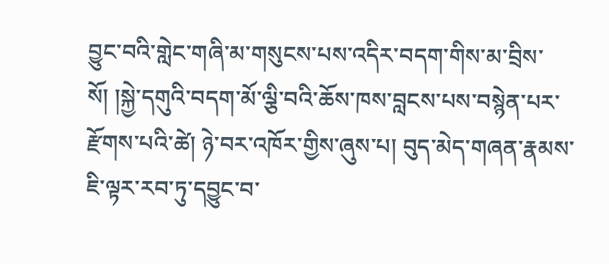བྱུང་བའི་གླེང་གཞི་མ་གསུངས་པས་འདིར་བདག་གིས་མ་བྲིས་སོ། །སྐྱེ་དགུའི་བདག་མོ་ལྕི་བའི་ཆོས་ཁས་བླངས་པས་བསྙེན་པར་རྫོགས་པའི་ཚེ། ཉེ་བར་འཁོར་གྱིས་ཞུས་པ། བུད་མེད་གཞན་རྣམས་ཇི་ལྟར་རབ་ཏུ་དབྱུང་བ་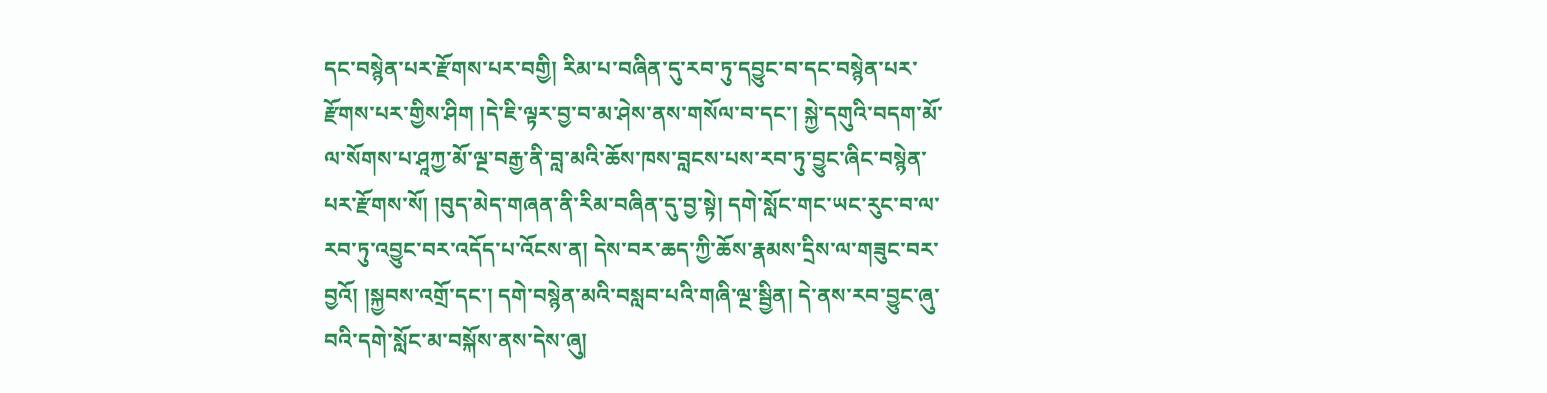དང་བསྙེན་པར་རྫོགས་པར་བགྱི། རིམ་པ་བཞིན་དུ་རབ་ཏུ་དབྱུང་བ་དང་བསྙེན་པར་རྫོགས་པར་གྱིས་ཤིག །དེ་ཇི་ལྟར་བྱ་བ་མ་ཤེས་ནས་གསོལ་བ་དང་། སྐྱེ་དགུའི་བདག་མོ་ལ་སོགས་པ་ཤཱཀྱ་མོ་ལྔ་བརྒྱ་ནི་བླ་མའི་ཆོས་ཁས་བླངས་པས་རབ་ཏུ་བྱུང་ཞིང་བསྙེན་པར་རྫོགས་སོ། །བུད་མེད་གཞན་ནི་རིམ་བཞིན་དུ་བྱ་སྟེ། དགེ་སློང་གང་ཡང་རུང་བ་ལ་རབ་ཏུ་འབྱུང་བར་འདོད་པ་འོངས་ན། དེས་བར་ཆད་ཀྱི་ཆོས་རྣམས་དྲིས་ལ་གཟུང་བར་བྱའོ། །སྐྱབས་འགྲོ་དང་། དགེ་བསྙེན་མའི་བསླབ་པའི་གཞི་ལྔ་སྦྱིན། དེ་ནས་རབ་བྱུང་ཞུ་བའི་དགེ་སློང་མ་བསྐོས་ནས་དེས་ཞུ།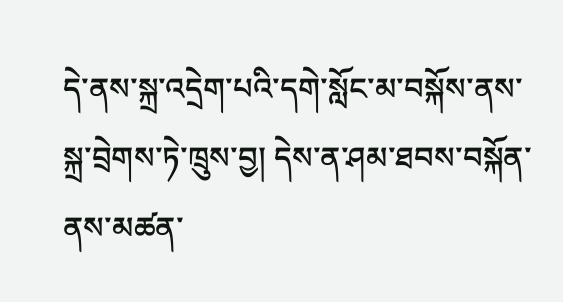དེ་ནས་སྐྲ་འདྲེག་པའི་དགེ་སློང་མ་བསྐོས་ནས་སྐྲ་བྲེགས་ཏེ་ཁྲུས་བྱ། དེས་ན་ཤམ་ཐབས་བསྐོན་ནས་མཚན་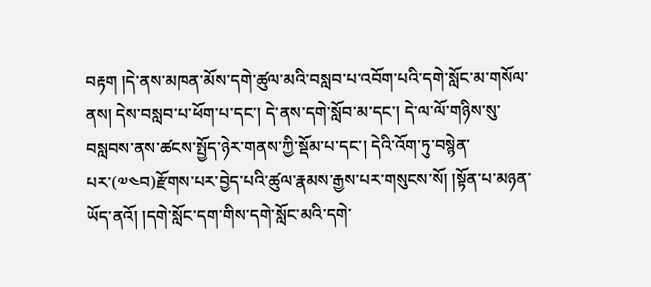བརྟག །དེ་ནས་མཁན་མོས་དགེ་ཚུལ་མའི་བསླབ་པ་འབོག་པའི་དགེ་སློང་མ་གསོལ་ནས། དེས་བསླབ་པ་ཕོག་པ་དང་། དེ་ནས་དགེ་སློབ་མ་དང་། དེ་ལ་ལོ་གཉིས་སུ་བསླབས་ནས་ཚངས་སྤྱོད་ཉེར་གནས་ཀྱི་སྡོམ་པ་དང་། དེའི་འོག་ཏུ་བསྙེན་པར་(༧༤བ)རྫོགས་པར་བྱེད་པའི་ཚུལ་རྣམས་རྒྱས་པར་གསུངས་སོ། །སྟོན་པ་མཉན་ཡོད་ནའོ། །དགེ་སློང་དག་གིས་དགེ་སློང་མའི་དགེ་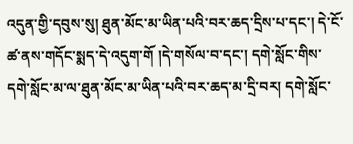འདུན་གྱི་དབུས་སུ། ཐུན་མོང་མ་ཡིན་པའི་བར་ཆད་དྲིས་པ་དང་། དེ་ངོ་ཚ་ནས་གདོང་སྨད་དེ་འདུག་གོ །དེ་གསོལ་བ་དང་། དགེ་སློང་གིས་དགེ་སློང་མ་ལ་ཐུན་མོང་མ་ཡིན་པའི་བར་ཆད་མ་དྲི་བར། དགེ་སློང་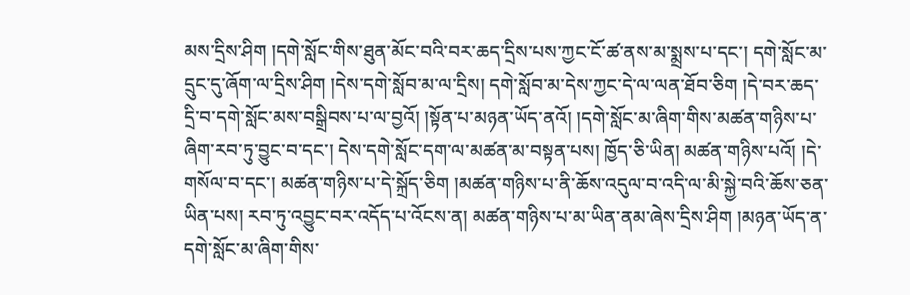མས་དྲིས་ཤིག །དགེ་སློང་གིས་ཐུན་མོང་བའི་བར་ཆད་དྲིས་པས་ཀྱང་ངོ་ཚ་ནས་མ་སྨྲས་པ་དང་། དགེ་སློང་མ་དྲུང་དུ་ཞོག་ལ་དྲིས་ཤིག །དེས་དགེ་སློབ་མ་ལ་དྲིས། དགེ་སློབ་མ་དེས་ཀྱང་དེ་ལ་ལན་ཐོབ་ཅིག །དེ་བར་ཆད་དྲི་བ་དགེ་སློང་མས་བསྒྲིབས་པ་ལ་བྱའོ། །སྟོན་པ་མཉན་ཡོད་ནའོ། །དགེ་སློང་མ་ཞིག་གིས་མཚན་གཉིས་པ་ཞིག་རབ་ཏུ་བྱུང་བ་དང་། དེས་དགེ་སློང་དག་ལ་མཚན་མ་བསྟན་པས། ཁྱོད་ཅི་ཡིན། མཚན་གཉིས་པའོ། །དེ་གསོལ་བ་དང་། མཚན་གཉིས་པ་དེ་སྐྲོད་ཅིག །མཚན་གཉིས་པ་ནི་ཆོས་འདུལ་བ་འདི་ལ་མི་སྐྱེ་བའི་ཆོས་ཅན་ཡིན་པས། རབ་ཏུ་འབྱུང་བར་འདོད་པ་འོངས་ན། མཚན་གཉིས་པ་མ་ཡིན་ནམ་ཞེས་དྲིས་ཤིག །མཉན་ཡོད་ན་དགེ་སློང་མ་ཞིག་གིས་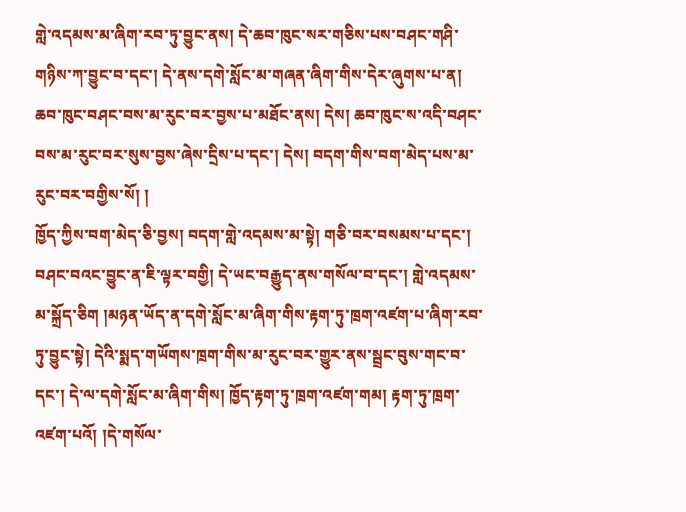གླེ་འདམས་མ་ཞིག་རབ་ཏུ་བྱུང་ནས། དེ་ཆབ་ཁུང་སར་གཅིས་པས་བཤང་གཤི་གཉིས་ཀ་བྱུང་བ་དང་། དེ་ནས་དགེ་སློང་མ་གཞན་ཞིག་གིས་དེར་ཞུགས་པ་ན། ཆབ་ཁུང་བཤང་བས་མ་རུང་བར་བྱས་པ་མཐོང་ནས། དེས། ཆབ་ཁུང་ས་འདི་བཤང་བས་མ་རུང་བར་སུས་བྱས་ཞེས་དྲིས་པ་དང་། དེས། བདག་གིས་བག་མེད་པས་མ་རུང་བར་བགྱིས་སོ། །
ཁྱོད་ཀྱིས་བག་མེད་ཅི་བྱས། བདག་གླེ་འདམས་མ་སྟེ། གཅི་བར་བསམས་པ་དང་། བཤང་བའང་བྱུང་ན་ཇི་ལྟར་བགྱི། དེ་ཡང་བརྒྱུད་ནས་གསོལ་བ་དང་། གླེ་འདམས་མ་སྐྲོད་ཅིག །མཉན་ཡོད་ན་དགེ་སློང་མ་ཞིག་གིས་རྟག་ཏུ་ཁྲག་འཛག་པ་ཞིག་རབ་ཏུ་བྱུང་སྟེ། དེའི་སྨད་གཡོགས་ཁྲག་གིས་མ་རུང་བར་གྱུར་ནས་སྦྲང་བུས་གང་བ་དང་། དེ་ལ་དགེ་སློང་མ་ཞིག་གིས། ཁྱོད་རྟག་ཏུ་ཁྲག་འཛག་གམ། རྟག་ཏུ་ཁྲག་འཛག་པའོ། །དེ་གསོལ་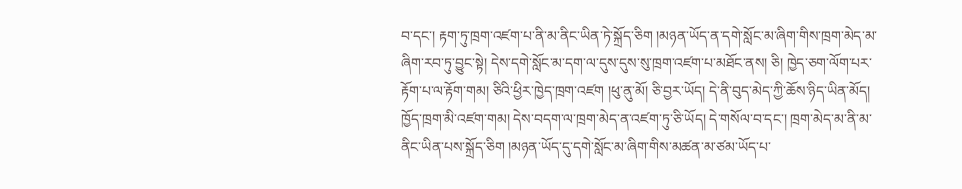བ་དང་། རྟག་ཏུ་ཁྲག་འཛག་པ་ནི་མ་ནིང་ཡིན་ཏེ་སྐྲོད་ཅིག །མཉན་ཡོད་ན་དགེ་སློང་མ་ཞིག་གིས་ཁྲག་མེད་མ་ཞིག་རབ་ཏུ་བྱུང་སྟེ། དེས་དགེ་སློང་མ་དག་ལ་དུས་དུས་སུ་ཁྲག་འཛག་པ་མཐོང་ནས། ཅི། ཁྱེད་ཅག་ལོག་པར་རྟོག་པ་ལ་རྟོག་གམ། ཅིའི་ཕྱིར་ཁྱེད་ཁྲག་འཛག །ཕུ་ནུ་མོ། ཅི་བྱར་ཡོད། དེ་ནི་བུད་མེད་ཀྱི་ཆོས་ཉིད་ཡིན་མོད། ཁྱོད་ཁྲག་མི་འཛག་གམ། དེས་བདག་ལ་ཁྲག་མེད་ན་འཛག་ཏུ་ཅི་ཡོད། དེ་གསོལ་བ་དང་། ཁྲག་མེད་མ་ནི་མ་ནིང་ཡིན་པས་སྐྲོད་ཅིག །མཉན་ཡོད་དུ་དགེ་སློང་མ་ཞིག་གིས་མཚན་མ་ཙམ་ཡོད་པ་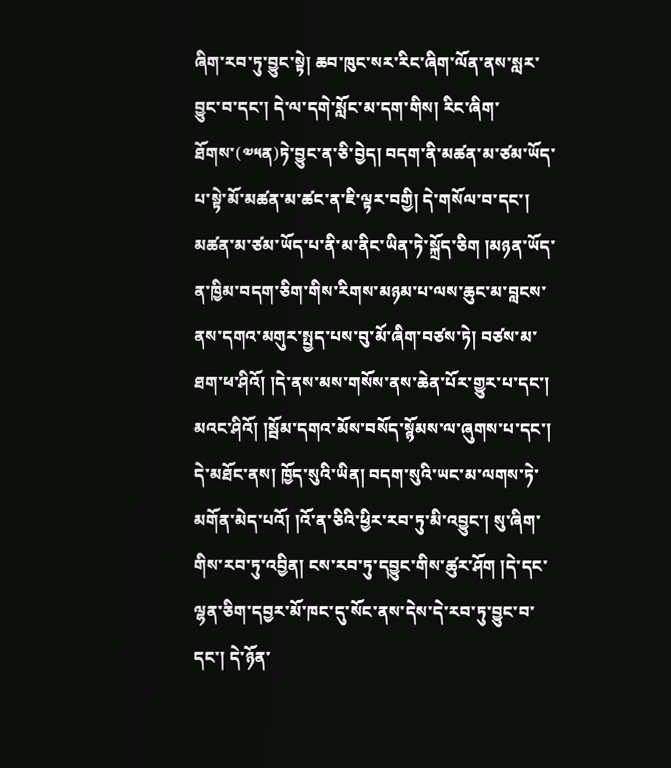ཞིག་རབ་ཏུ་བྱུང་སྟེ། ཆབ་ཁུང་སར་རིང་ཞིག་ལོན་ནས་སླར་བྱུང་བ་དང་། དེ་ལ་དགེ་སློང་མ་དག་གིས། རིང་ཞིག་ཐོགས་(༧༥ན)ཏེ་བྱུང་ན་ཅི་བྱེད། བདག་ནི་མཚན་མ་ཙམ་ཡོད་པ་སྟེ་མོ་མཚན་མ་ཚང་ན་ཇི་ལྟར་བགྱི། དེ་གསོལ་བ་དང་། མཚན་མ་ཙམ་ཡོད་པ་ནི་མ་ནིང་ཡིན་ཏེ་སྐྲོད་ཅིག །མཉན་ཡོད་ན་ཁྱིམ་བདག་ཅིག་གིས་རིགས་མཉམ་པ་ལས་ཆུང་མ་བླངས་ནས་དགའ་མགུར་སྤྱད་པས་བུ་མོ་ཞིག་བཙས་ཏེ། བཙས་མ་ཐག་ཕ་ཤིའོ། །དེ་ནས་མས་གསོས་ནས་ཆེན་པོར་གྱུར་པ་དང་། མའང་ཤིའོ། །སྦོམ་དགའ་མོས་བསོད་སྙོམས་ལ་ཞུགས་པ་དང་། དེ་མཐོང་ནས། ཁྱོད་སུའི་ཡིན། བདག་སུའི་ཡང་མ་ལགས་ཏེ་མགོན་མེད་པའོ། །འོ་ན་ཅིའི་ཕྱིར་རབ་ཏུ་མི་འབྱུང་། སུ་ཞིག་གིས་རབ་ཏུ་འབྱིན། ངས་རབ་ཏུ་དབྱུང་གིས་ཚུར་ཤོག །དེ་དང་ལྷན་ཅིག་དབྱར་མོ་ཁང་དུ་སོང་ནས་དེས་དེ་རབ་ཏུ་བྱུང་བ་དང་། དེ་ཉོན་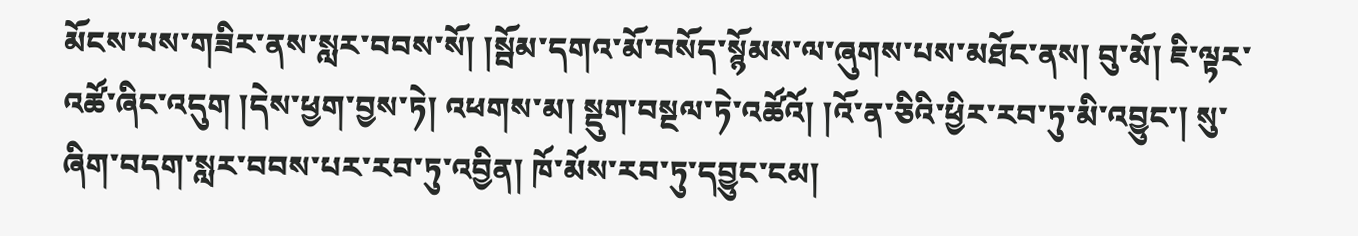མོངས་པས་གཟིར་ནས་སླར་བབས་སོ། །སྦོམ་དགའ་མོ་བསོད་སྙོམས་ལ་ཞུགས་པས་མཐོང་ནས། བུ་མོ། ཇི་ལྟར་འཚོ་ཞིང་འདུག །དེས་ཕྱག་བྱས་ཏེ། འཕགས་མ། སྡུག་བསྔལ་ཏེ་འཚོའོ། །འོ་ན་ཅིའི་ཕྱིར་རབ་ཏུ་མི་འབྱུང་། སུ་ཞིག་བདག་སླར་བབས་པར་རབ་ཏུ་འབྱིན། ཁོ་མོས་རབ་ཏུ་དབྱུང་ངམ།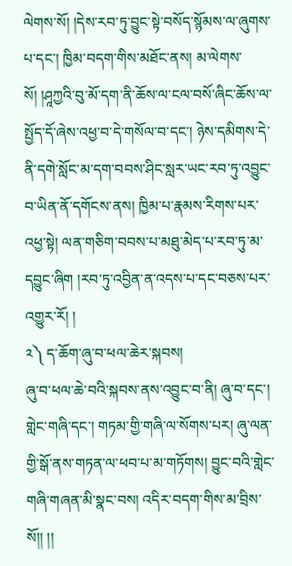ལེགས་སོ། །དེས་རབ་ཏུ་བྱུང་སྟེ་བསོད་སྙོམས་ལ་ཞུགས་པ་དང་། ཁྱིམ་བདག་གིས་མཐོང་ནས། མ་ལེགས་སོ། །ཤཱཀྱའི་བུ་མོ་དག་ནི་ཆོས་ལ་ངལ་བསོ་ཞིང་ཆོས་ལ་སྤྱོད་དོ་ཞེས་འཕྱ་བ་དེ་གསོལ་བ་དང་། ཉེས་དམིགས་དེ་ནི་དགེ་སློང་མ་དག་བབས་ཤིང་སླར་ཡང་རབ་ཏུ་འབྱུང་བ་ཡིན་ནོ་དགོངས་ནས། ཁྱིམ་པ་རྣམས་རིགས་པར་འཕྱ་སྟེ། ལན་གཅིག་བབས་པ་མཐུ་མེད་པ་རབ་ཏུ་མ་དབྱུང་ཞིག །རབ་ཏུ་འབྱིན་ན་འདས་པ་དང་བཅས་པར་འགྱུར་རོ། །
༢༽ ད་ཆོག་ཞུ་བ་ཕལ་ཆེར་སྐབས།
ཞུ་བ་ཕལ་ཆེ་བའི་སྐབས་ནས་འབྱུང་བ་ནི། ཞུ་བ་དང་། གླེང་གཞི་དང་། གཏམ་གྱི་གཞི་ལ་སོགས་པར། ཞུ་ལན་གྱི་སྒོ་ནས་གཏན་ལ་ཕབ་པ་མ་གཏོགས། བྱུང་བའི་གླེང་གཞི་གཞན་མི་སྣང་བས། འདིར་བདག་གིས་མ་བྲིས་སོ།། །།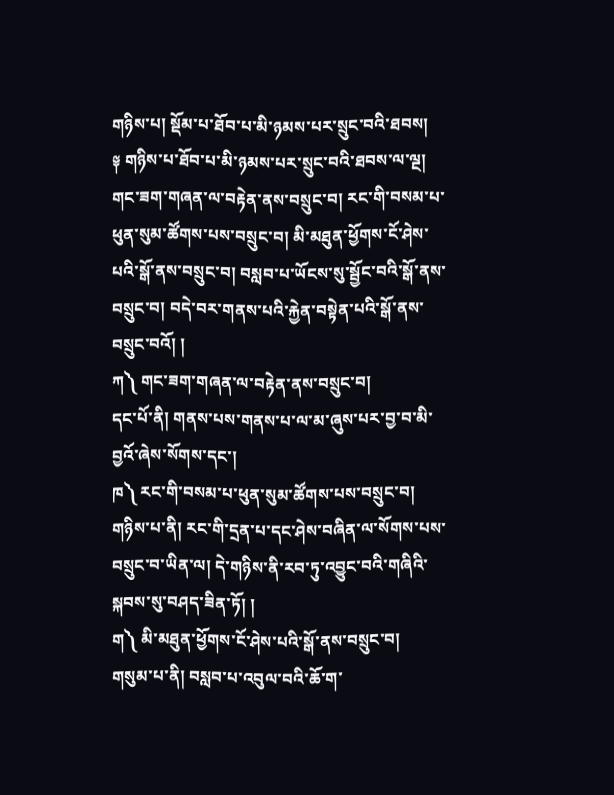གཉིས་པ། སྡོམ་པ་ཐོབ་པ་མི་ཉམས་པར་སྲུང་བའི་ཐབས།
༈ གཉིས་པ་ཐོབ་པ་མི་ཉམས་པར་སྲུང་བའི་ཐབས་ལ་ལྔ། གང་ཟག་གཞན་ལ་བརྟེན་ནས་བསྲུང་བ། རང་གི་བསམ་པ་ཕུན་སུམ་ཚོགས་པས་བསྲུང་བ། མི་མཐུན་ཕྱོགས་ངོ་ཤེས་པའི་སྒོ་ནས་བསྲུང་བ། བསླབ་པ་ཡོངས་སུ་སྦྱོང་བའི་སྒོ་ནས་བསྲུང་བ། བདེ་བར་གནས་པའི་རྐྱེན་བསྟེན་པའི་སྒོ་ནས་བསྲུང་བའོ། །
ཀ༽ གང་ཟག་གཞན་ལ་བརྟེན་ནས་བསྲུང་བ།
དང་པོ་ནི། གནས་པས་གནས་པ་ལ་མ་ཞུས་པར་བྱ་བ་མི་བྱའོ་ཞེས་སོགས་དང་།
ཁ༽ རང་གི་བསམ་པ་ཕུན་སུམ་ཚོགས་པས་བསྲུང་བ།
གཉིས་པ་ནི། རང་གི་དྲན་པ་དང་ཤེས་བཞིན་ལ་སོགས་པས་བསྲུང་བ་ཡིན་ལ། དེ་གཉིས་ནི་རབ་ཏུ་འབྱུང་བའི་གཞིའི་སྐབས་སུ་བཤད་ཟིན་ཏོ། །
ག༽ མི་མཐུན་ཕྱོགས་ངོ་ཤེས་པའི་སྒོ་ནས་བསྲུང་བ།
གསུམ་པ་ནི། བསླབ་པ་འབུལ་བའི་ཆོ་ག་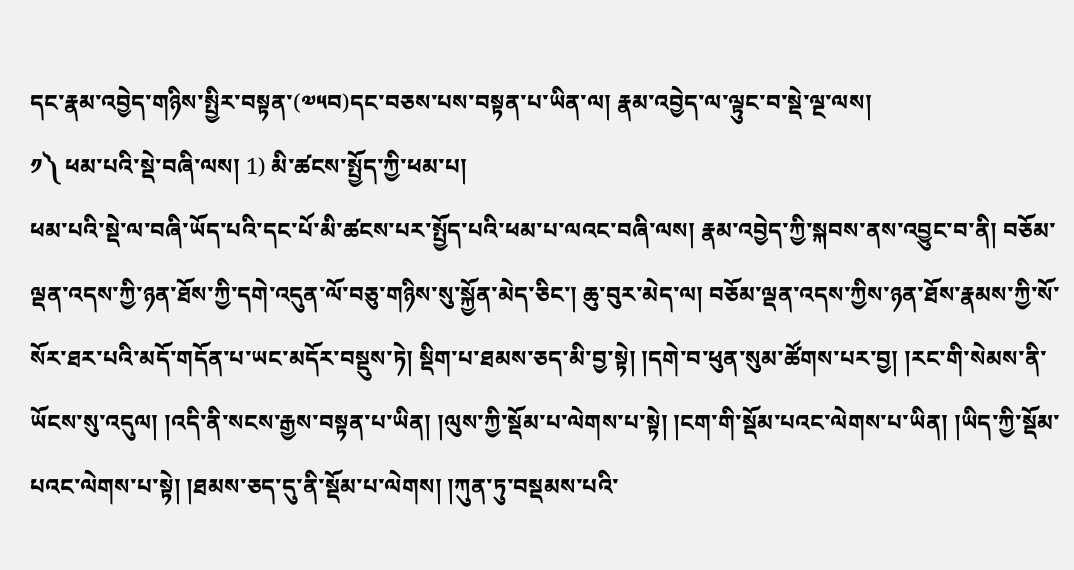དང་རྣམ་འབྱེད་གཉིས་སྤྱིར་བསྟན་(༧༥བ)དང་བཅས་པས་བསྟན་པ་ཡིན་ལ། རྣམ་འབྱེད་ལ་ལྟུང་བ་སྡེ་ལྔ་ལས།
༡༽ ཕམ་པའི་སྡེ་བཞི་ལས། 1) མི་ཚངས་སྤྱོད་ཀྱི་ཕམ་པ།
ཕམ་པའི་སྡེ་ལ་བཞི་ཡོད་པའི་དང་པོ་མི་ཚངས་པར་སྤྱོད་པའི་ཕམ་པ་ལའང་བཞི་ལས། རྣམ་འབྱེད་ཀྱི་སྐབས་ནས་འབྱུང་བ་ནི། བཅོམ་ལྡན་འདས་ཀྱི་ཉན་ཐོས་ཀྱི་དགེ་འདུན་ལོ་བཅུ་གཉིས་སུ་སྐྱོན་མེད་ཅིང་། ཆུ་བུར་མེད་ལ། བཅོམ་ལྡན་འདས་ཀྱིས་ཉན་ཐོས་རྣམས་ཀྱི་སོ་སོར་ཐར་པའི་མདོ་གདོན་པ་ཡང་མདོར་བསྡུས་ཏེ། སྡིག་པ་ཐམས་ཅད་མི་བྱ་སྟེ། །དགེ་བ་ཕུན་སུམ་ཚོགས་པར་བྱ། །རང་གི་སེམས་ནི་ཡོངས་སུ་འདུལ། །འདི་ནི་སངས་རྒྱས་བསྟན་པ་ཡིན། །ལུས་ཀྱི་སྡོམ་པ་ལེགས་པ་སྟེ། །ངག་གི་སྡོམ་པའང་ལེགས་པ་ཡིན། །ཡིད་ཀྱི་སྡོམ་པའང་ལེགས་པ་སྟེ། །ཐམས་ཅད་དུ་ནི་སྡོམ་པ་ལེགས། །ཀུན་ཏུ་བསྡམས་པའི་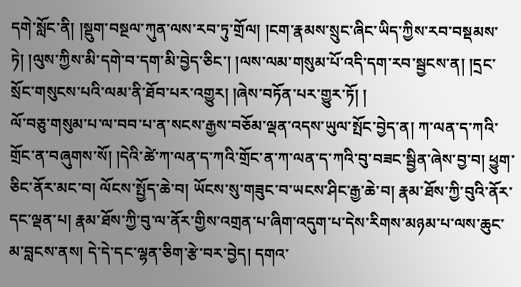དགེ་སློང་ནི། །སྡུག་བསྔལ་ཀུན་ལས་རབ་ཏུ་གྲོལ། །ངག་རྣམས་སྲུང་ཞིང་ཡིད་ཀྱིས་རབ་བསྡམས་ཏེ། །ལུས་ཀྱིས་མི་དགེ་བ་དག་མི་བྱེད་ཅིང་། །ལས་ལམ་གསུམ་པོ་འདི་དག་རབ་སྦྱངས་ན། །དྲང་སྲོང་གསུངས་པའི་ལམ་ནི་ཐོབ་པར་འགྱུར། །ཞེས་བཏོན་པར་གྱུར་ཏོ། །
ལོ་བཅུ་གསུམ་པ་ལ་བབ་པ་ན་སངས་རྒྱས་བཅོམ་ལྡན་འདས་ཡུལ་སྤོང་བྱེད་ན། ཀ་ལན་ད་ཀའི་གྲོང་ན་བཞུགས་སོ། །དེའི་ཚེ་ཀ་ལན་ད་ཀའི་གྲོང་ན་ཀ་ལན་ད་ཀའི་བུ་བཟང་སྦྱིན་ཞེས་བྱ་བ། ཕྱུག་ཅིང་ནོར་མང་བ། ལོངས་སྤྱོད་ཆེ་བ། ཡོངས་སུ་གཟུང་བ་ཡངས་ཤིང་རྒྱ་ཆེ་བ། རྣམ་ཐོས་ཀྱི་བུའི་ནོར་དང་ལྡན་པ། རྣམ་ཐོས་ཀྱི་བུ་ལ་ནོར་གྱིས་འགྲན་པ་ཞིག་འདུག་པ་དེས་རིགས་མཉམ་པ་ལས་ཆུང་མ་བླངས་ནས། དེ་དེ་དང་ལྷན་ཅིག་རྩེ་བར་བྱེད། དགའ་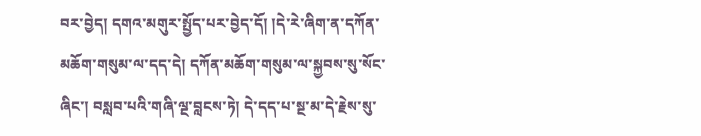བར་བྱེད། དགའ་མགུར་སྤྱོད་པར་བྱེད་དོ། །དེ་རེ་ཞིག་ན་དཀོན་མཆོག་གསུམ་ལ་དད་དེ། དཀོན་མཆོག་གསུམ་ལ་སྐྱབས་སུ་སོང་ཞིང་། བསླབ་པའི་གཞི་ལྔ་བླངས་ཏེ། དེ་དད་པ་སྔ་མ་དེ་རྗེས་སུ་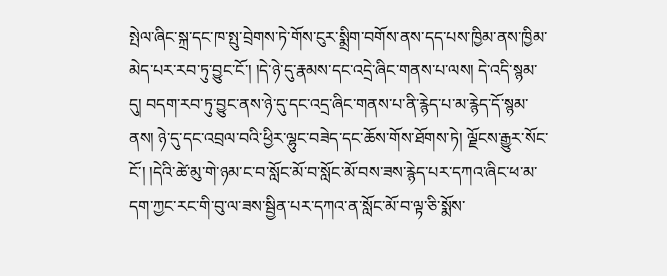སྤེལ་ཞིང་སྐྲ་དང་ཁ་སྤུ་བྲེགས་ཏེ་གོས་ངུར་སྨྲིག་བགོས་ནས་དད་པས་ཁྱིམ་ནས་ཁྱིམ་མེད་པར་རབ་ཏུ་བྱུང་ངོ་། །དེ་ཉེ་དུ་རྣམས་དང་འདྲེ་ཞིང་གནས་པ་ལས། དེ་འདི་སྙམ་དུ། བདག་རབ་ཏུ་བྱུང་ནས་ཉེ་དུ་དང་འདྲ་ཞིང་གནས་པ་ནི་རྙེད་པ་མ་རྙེད་དོ་སྙམ་ནས། ཉེ་དུ་དང་འབྲལ་བའི་ཕྱིར་ལྷུང་བཟེད་དང་ཆོས་གོས་ཐོགས་ཏེ། ལྗོངས་རྒྱུར་སོང་ངོ་། །དེའི་ཚེ་མུ་གེ་ཉམ་ང་བ་སློང་མོ་བ་སློང་མོ་བས་ཟས་རྙེད་པར་དཀའ་ཞིང་ཕ་མ་དག་ཀྱང་རང་གི་བུ་ལ་ཟས་སྦྱིན་པར་དཀའ་ན་སློང་མོ་བ་ལྟ་ཅི་སྨོས་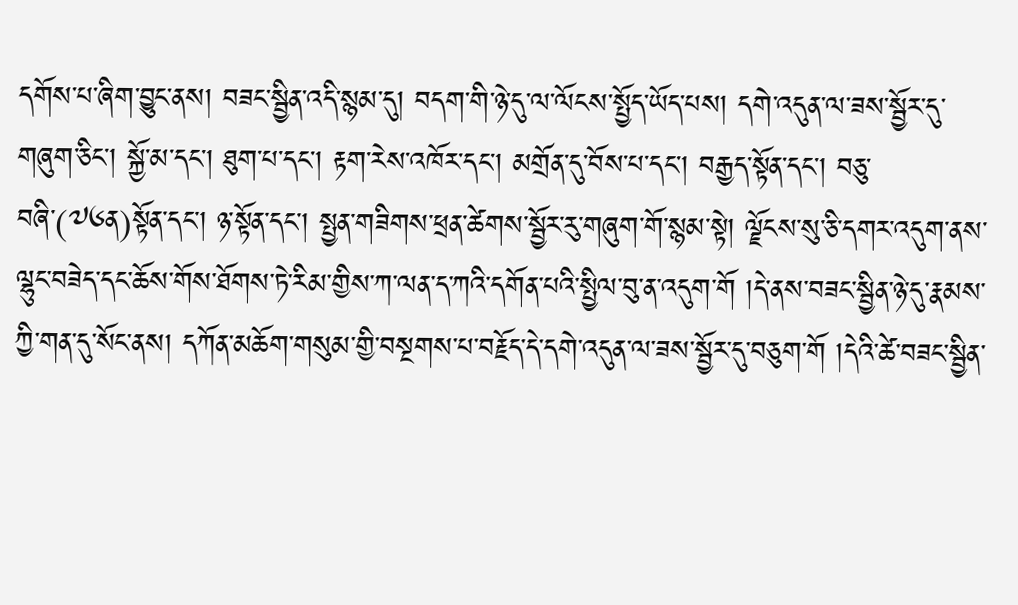དགོས་པ་ཞིག་བྱུང་ནས། བཟང་སྦྱིན་འདི་སྙམ་དུ། བདག་གི་ཉེ་དུ་ལ་ལོངས་སྤྱོད་ཡོད་པས། དགེ་འདུན་ལ་ཟས་སྦྱོར་དུ་གཞུག་ཅིང་། སྐྱོ་མ་དང་། ཐུག་པ་དང་། རྟག་རེས་འཁོར་དང་། མགྲོན་དུ་བོས་པ་དང་། བརྒྱད་སྟོན་དང་། བཅུ་བཞི་(༧༦ན)སྟོན་དང་། ཉ་སྟོན་དང་། སྤྱན་གཟིགས་ཕྲན་ཚེགས་སྦྱོར་རུ་གཞུག་གོ་སྙམ་སྟེ། ལྗོངས་སུ་ཅི་དགར་འདུག་ནས་ལྷུང་བཟེད་དང་ཆོས་གོས་ཐོགས་ཏེ་རིམ་གྱིས་ཀ་ལན་ད་ཀའི་དགོན་པའི་སྤྱིལ་བུ་ན་འདུག་གོ །དེ་ནས་བཟང་སྦྱིན་ཉེ་དུ་རྣམས་ཀྱི་གན་དུ་སོང་ནས། དཀོན་མཆོག་གསུམ་གྱི་བསྔགས་པ་བརྗོད་དེ་དགེ་འདུན་ལ་ཟས་སྦྱོར་དུ་བཅུག་གོ །དེའི་ཚེ་བཟང་སྦྱིན་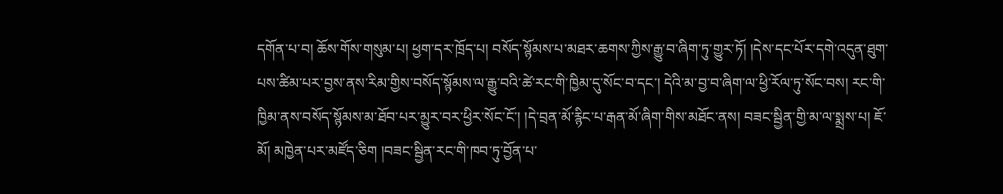དགོན་པ་བ། ཆོས་གོས་གསུམ་པ། ཕྱག་དར་ཁྲོད་པ། བསོད་སྙོམས་པ་མཐར་ཆགས་ཀྱིས་རྒྱུ་བ་ཞིག་ཏུ་གྱུར་ཏོ། །དེས་དང་པོར་དགེ་འདུན་ཐུག་པས་ཚིམ་པར་བྱས་ནས་རིམ་གྱིས་བསོད་སྙོམས་ལ་རྒྱུ་བའི་ཚེ་རང་གི་ཁྱིམ་དུ་སོང་བ་དང་། དེའི་མ་བྱ་བ་ཞིག་ལ་ཕྱི་རོལ་ཏུ་སོང་བས། རང་གི་ཁྱིམ་ནས་བསོད་སྙོམས་མ་ཐོབ་པར་མྱུར་བར་ཕྱིར་སོང་ངོ་། །དེ་བྲན་མོ་རྙིང་པ་རྒན་མོ་ཞིག་གིས་མཐོང་ནས། བཟང་སྦྱིན་གྱི་མ་ལ་སྨྲས་པ། ཇོ་མོ། མཁྱེན་པར་མཛོད་ཅིག །བཟང་སྦྱིན་རང་གི་ཁབ་ཏུ་བྱོན་པ་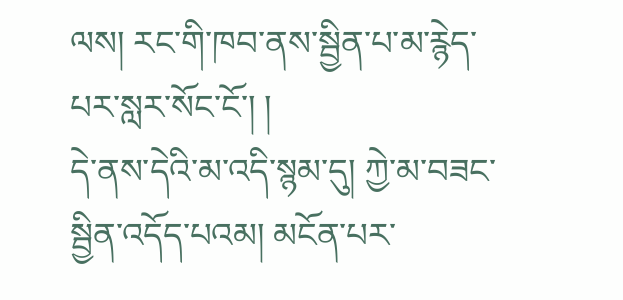ལས། རང་གི་ཁབ་ནས་སྦྱིན་པ་མ་རྙེད་པར་སླར་སོང་ངོ་། །
དེ་ནས་དེའི་མ་འདི་སྙམ་དུ། ཀྱེ་མ་བཟང་སྦྱིན་འདོད་པའམ། མངོན་པར་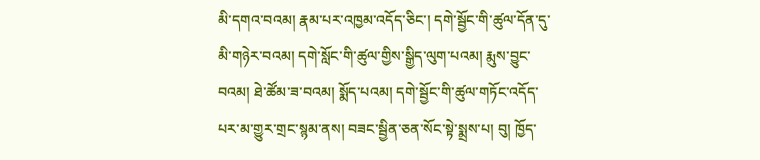མི་དགའ་བའམ། རྣམ་པར་འཁྱམ་འདོད་ཅིང་། དགེ་སྦྱོང་གི་ཚུལ་དོན་དུ་མི་གཉེར་བའམ། དགེ་སློང་གི་ཚུལ་གྱིས་སྒྱིད་ལུག་པའམ། རྨུས་བྱུང་བའམ། ཐེ་ཚོམ་ཟ་བའམ། སྨོད་པའམ། དགེ་སྦྱོང་གི་ཚུལ་གཏོང་འདོད་པར་མ་གྱུར་གྲང་སྙམ་ནས། བཟང་སྦྱིན་ཅན་སོང་སྟེ་སྨྲས་པ། བུ། ཁྱོད་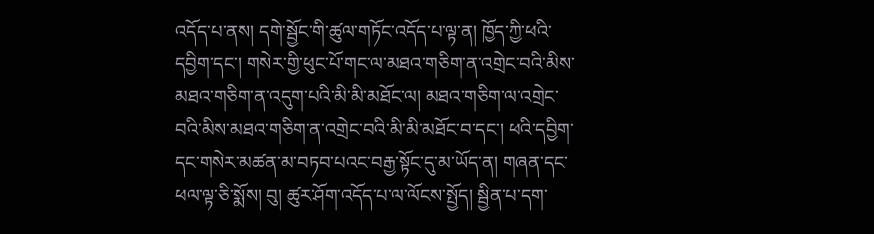འདོད་པ་ནས། དགེ་སྦྱོང་གི་ཚུལ་གཏོང་འདོད་པ་ལྟ་ན། ཁྱོད་ཀྱི་ཕའི་དབྱིག་དང་། གསེར་གྱི་ཕུང་པོ་གང་ལ་མཐའ་གཅིག་ན་འགྲེང་བའི་མིས་མཐའ་གཅིག་ན་འདུག་པའི་མི་མི་མཐོང་ལ། མཐའ་གཅིག་ལ་འགྲེང་བའི་མིས་མཐའ་གཅིག་ན་འགྲེང་བའི་མི་མི་མཐོང་བ་དང་། ཕའི་དབྱིག་དང་གསེར་མཚན་མ་བཏབ་པའང་བརྒྱ་སྟོང་དུ་མ་ཡོད་ན། གཞན་དང་ཕལ་ལྟ་ཅི་སྨོས། བུ། ཚུར་ཤོག་འདོད་པ་ལ་ལོངས་སྤྱོད། སྦྱིན་པ་དག་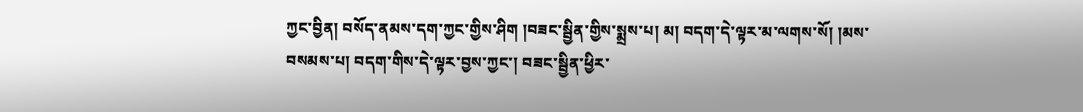ཀྱང་བྱིན། བསོད་ནམས་དག་ཀྱང་གྱིས་ཤིག །བཟང་སྦྱིན་གྱིས་སྨྲས་པ། མ། བདག་དེ་ལྟར་མ་ལགས་སོ། །མས་བསམས་པ། བདག་གིས་དེ་ལྟར་བྱས་ཀྱང་། བཟང་སྦྱིན་ཕྱིར་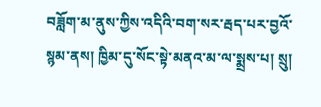བཟློག་མ་ནུས་ཀྱིས་འདིའི་བག་སར་རྦད་པར་བྱའོ་སྙམ་ནས། ཁྱིམ་དུ་སོང་སྟེ་མནའ་མ་ལ་སྨྲས་པ། སྲུ།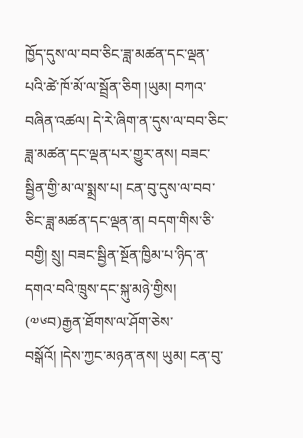ཁྱོད་དུས་ལ་བབ་ཅིང་ཟླ་མཚན་དང་ལྡན་པའི་ཚེ་ཁོ་མོ་ལ་སྦྲོན་ཅིག །ཡུམ། བཀའ་བཞིན་འཚལ། དེ་རེ་ཞིག་ན་དུས་ལ་བབ་ཅིང་ཟླ་མཚན་དང་ལྡན་པར་གྱུར་ནས། བཟང་སྦྱིན་གྱི་མ་ལ་སྨྲས་པ། ངན་བུ་དུས་ལ་བབ་ཅིང་ཟླ་མཚན་དང་ལྡན་ན། བདག་གིས་ཅི་བགྱི། སྲུ། བཟང་སྦྱིན་སྔོན་ཁྱིམ་པ་ཉིད་ན་དགའ་བའི་ཁྲུས་དང་སྐུ་མཉེ་གྱིས། (༧༦བ)རྒྱན་ཐོགས་ལ་ཤོག་ཅེས་བསྒོའོ། །དེས་ཀྱང་མཉན་ནས། ཡུམ། ངན་བུ་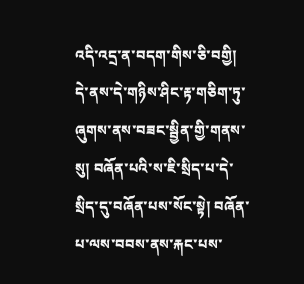འདི་འདྲ་ན་བདག་གིས་ཅི་བགྱི། དེ་ནས་དེ་གཉིས་ཤིང་རྟ་གཅིག་ཏུ་ཞུགས་ནས་བཟང་སྦྱིན་གྱི་གནས་སུ། བཞོན་པའི་ས་ཇི་སྲིད་པ་དེ་སྲིད་དུ་བཞོན་པས་སོང་སྟེ། བཞོན་པ་ལས་བབས་ནས་རྐང་པས་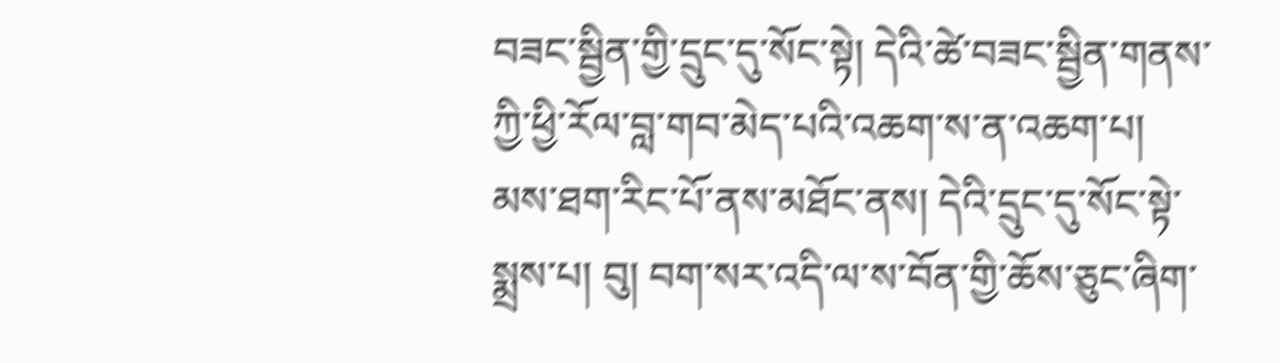བཟང་སྦྱིན་གྱི་དྲུང་དུ་སོང་སྟེ། དེའི་ཚེ་བཟང་སྦྱིན་གནས་ཀྱི་ཕྱི་རོལ་བླ་གབ་མེད་པའི་འཆག་ས་ན་འཆག་པ། མས་ཐག་རིང་པོ་ནས་མཐོང་ནས། དེའི་དྲུང་དུ་སོང་སྟེ་སྨྲས་པ། བུ། བག་སར་འདི་ལ་ས་བོན་གྱི་ཆོས་ཅུང་ཞིག་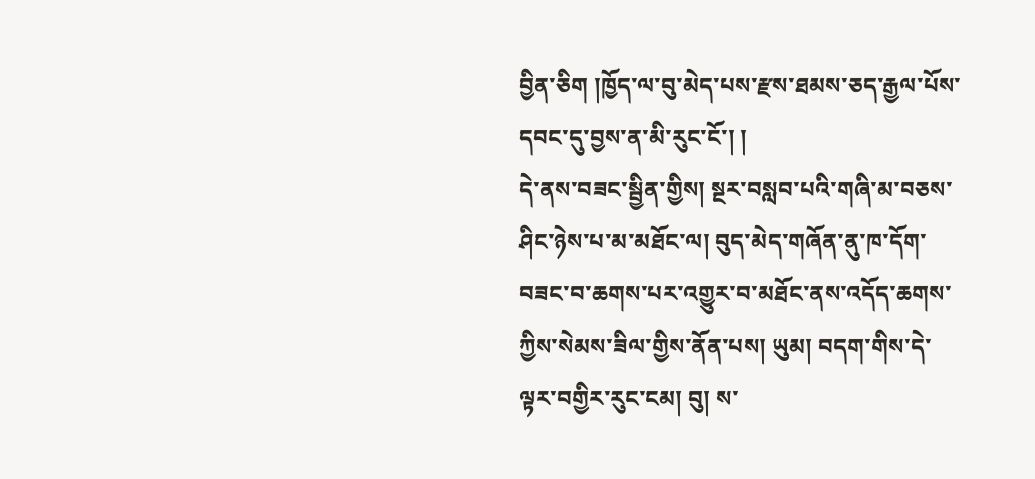བྱིན་ཅིག །ཁྱོད་ལ་བུ་མེད་པས་རྫས་ཐམས་ཅད་རྒྱལ་པོས་དབང་དུ་བྱས་ན་མི་རུང་ངོ་། །
དེ་ནས་བཟང་སྦྱིན་གྱིས། སྔར་བསླབ་པའི་གཞི་མ་བཅས་ཤིང་ཉེས་པ་མ་མཐོང་ལ། བུད་མེད་གཞོན་ནུ་ཁ་དོག་བཟང་བ་ཆགས་པར་འགྱུར་བ་མཐོང་ནས་འདོད་ཆགས་ཀྱིས་སེམས་ཟིལ་གྱིས་ནོན་པས། ཡུམ། བདག་གིས་དེ་ལྟར་བགྱིར་རུང་ངམ། བུ། ས་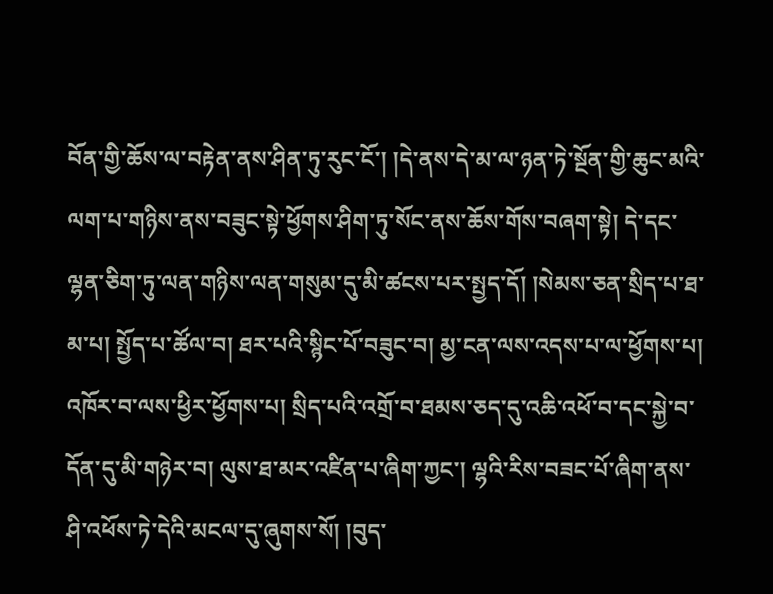བོན་གྱི་ཆོས་ལ་བརྟེན་ནས་ཤིན་ཏུ་རུང་ངོ་། །དེ་ནས་དེ་མ་ལ་ཉན་ཏེ་སྔོན་གྱི་ཆུང་མའི་ལག་པ་གཉིས་ནས་བཟུང་སྟེ་ཕྱོགས་ཤིག་ཏུ་སོང་ནས་ཆོས་གོས་བཞག་སྟེ། དེ་དང་ལྷན་ཅིག་ཏུ་ལན་གཉིས་ལན་གསུམ་དུ་མི་ཚངས་པར་སྤྱད་དོ། །སེམས་ཅན་སྲིད་པ་ཐ་མ་པ། སྤྱོད་པ་ཚོལ་བ། ཐར་པའི་སྙིང་པོ་བཟུང་བ། མྱ་ངན་ལས་འདས་པ་ལ་ཕྱོགས་པ། འཁོར་བ་ལས་ཕྱིར་ཕྱོགས་པ། སྲིད་པའི་འགྲོ་བ་ཐམས་ཅད་དུ་འཆི་འཕོ་བ་དང་སྐྱེ་བ་དོན་དུ་མི་གཉེར་བ། ལུས་ཐ་མར་འཛིན་པ་ཞིག་ཀྱང་། ལྷའི་རིས་བཟང་པོ་ཞིག་ནས་ཤི་འཕོས་ཏེ་དེའི་མངལ་དུ་ཞུགས་སོ། །བུད་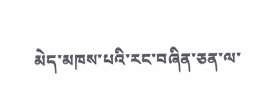མེད་མཁས་པའི་རང་བཞིན་ཅན་ལ་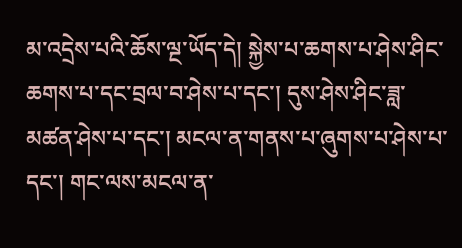མ་འདྲེས་པའི་ཆོས་ལྔ་ཡོད་དེ། སྐྱེས་པ་ཆགས་པ་ཤེས་ཤིང་ཆགས་པ་དང་བྲལ་བ་ཤེས་པ་དང་། དུས་ཤེས་ཤིང་ཟླ་མཚན་ཤེས་པ་དང་། མངལ་ན་གནས་པ་ཞུགས་པ་ཤེས་པ་དང་། གང་ལས་མངལ་ན་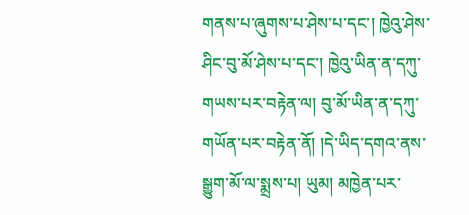གནས་པ་ཞུགས་པ་ཤེས་པ་དང་། ཁྱེའུ་ཤེས་ཤིང་བུ་མོ་ཤེས་པ་དང་། ཁྱེའུ་ཡིན་ན་དཀུ་གཡས་པར་བརྟེན་ལ། བུ་མོ་ཡིན་ན་དཀུ་གཡོན་པར་བརྟེན་ནོ། །དེ་ཡིད་དགའ་ནས་སྒྱུག་མོ་ལ་སྨྲས་པ། ཡུམ། མཁྱེན་པར་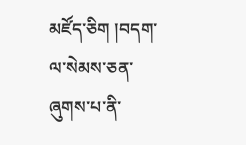མཛོད་ཅིག །བདག་ལ་སེམས་ཅན་ཞུགས་པ་ནི་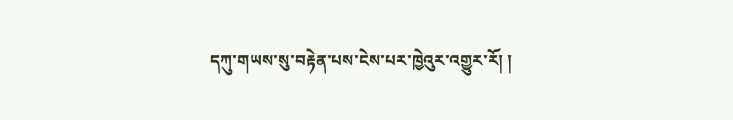དཀུ་གཡས་སུ་བརྟེན་པས་ངེས་པར་ཁྱེའུར་འགྱུར་རོ། །